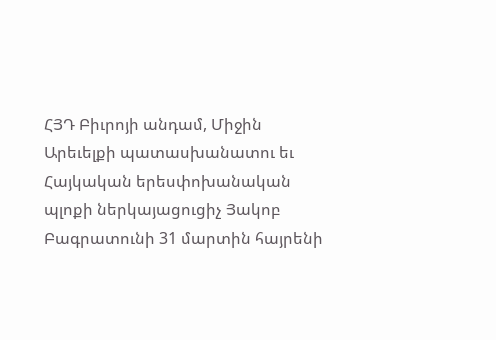ՀՅԴ Բիւրոյի անդամ, Միջին Արեւելքի պատասխանատու եւ Հայկական երեսփոխանական պլոքի ներկայացուցիչ Յակոբ Բագրատունի 31 մարտին հայրենի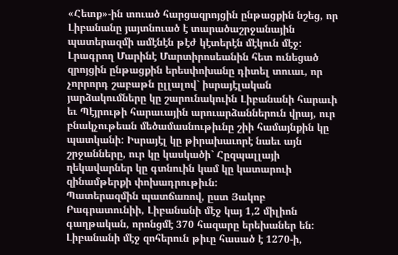«Հետք»-ին տուած հարցազրոյցին ընթացքին նշեց, որ Լիբանանը յայտնուած է տարածաշրջանային պատերազմի ամէնէն թէժ կէտերէն մէկուն մէջ:
Լրագրող Մարինէ Մարտիրոսեանին հետ ունեցած զրոյցին ընթացքին երեսփոխանը դիտել տուաւ, որ չորրորդ շաբաթն ըլլալով` իսրայէլական յարձակումները կը շարունակուին Լիբանանի հարաւի եւ Պէյրութի հարաւային արուարձաններուն վրայ, ուր բնակչութեան մեծամասնութիւնը շիի համայնքին կը պատկանի: Իսրայէլ կը թիրախաւորէ նաեւ այն շրջանները, ուր կը կասկածի` Հըզպալլայի ղեկավարներ կը գտնուին կամ կը կատարուի զինամթերքի փոխադրութիւն:
Պատերազմին պատճառով, ըստ Յակոբ Բագրատունիի, Լիբանանի մէջ կայ 1,2 միլիոն գաղթական, որոնցմէ 370 հազարը երեխաներ են: Լիբանանի մէջ զոհերուն թիւը հասած է 1270-ի,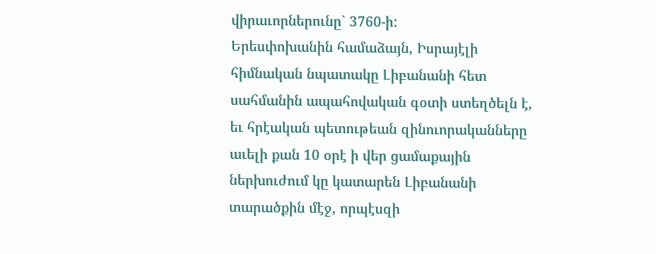վիրաւորներունը` 3760-ի:
Երեսփոխանին համաձայն, Իսրայէլի հիմնական նպատակը Լիբանանի հետ սահմանին ապահովական գօտի ստեղծելն է, եւ հրէական պետութեան զինուորականները աւելի քան 10 օրէ ի վեր ցամաքային ներխուժում կը կատարեն Լիբանանի տարածքին մէջ, որպէսզի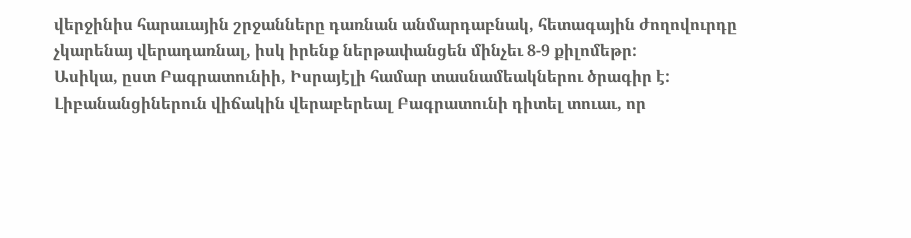վերջինիս հարաւային շրջանները դառնան անմարդաբնակ, հետագային ժողովուրդը չկարենայ վերադառնալ, իսկ իրենք ներթափանցեն մինչեւ 8-9 քիլոմեթր:
Ասիկա, ըստ Բագրատունիի, Իսրայէլի համար տասնամեակներու ծրագիր է:
Լիբանանցիներուն վիճակին վերաբերեալ Բագրատունի դիտել տուաւ, որ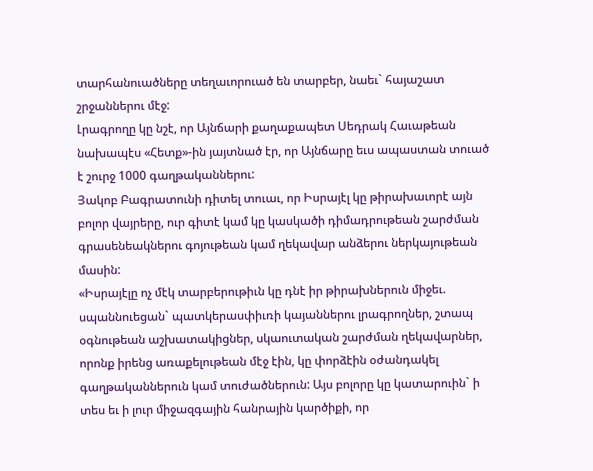տարհանուածները տեղաւորուած են տարբեր, նաեւ` հայաշատ շրջաններու մէջ:
Լրագրողը կը նշէ, որ Այնճարի քաղաքապետ Սեդրակ Հաւաթեան նախապէս «Հետք»-ին յայտնած էր, որ Այնճարը եւս ապաստան տուած է շուրջ 1000 գաղթականներու:
Յակոբ Բագրատունի դիտել տուաւ, որ Իսրայէլ կը թիրախաւորէ այն բոլոր վայրերը, ուր գիտէ կամ կը կասկածի դիմադրութեան շարժման գրասենեակներու գոյութեան կամ ղեկավար անձերու ներկայութեան մասին:
«Իսրայէլը ոչ մէկ տարբերութիւն կը դնէ իր թիրախներուն միջեւ. սպաննուեցան` պատկերասփիւռի կայաններու լրագրողներ, շտապ օգնութեան աշխատակիցներ, սկաուտական շարժման ղեկավարներ, որոնք իրենց առաքելութեան մէջ էին, կը փորձէին օժանդակել գաղթականներուն կամ տուժածներուն: Այս բոլորը կը կատարուին` ի տես եւ ի լուր միջազգային հանրային կարծիքի, որ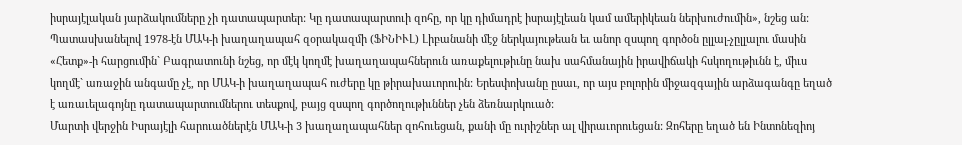իսրայէլական յարձակումները չի դատապարտեր: Կը դատապարտուի զոհը, որ կը դիմադրէ իսրայէլեան կամ ամերիկեան ներխուժումին», նշեց ան:
Պատասխանելով 1978-էն ՄԱԿ-ի խաղաղապահ զօրակազմի (ՖԻՆԻՒԼ) Լիբանանի մէջ ներկայութեան եւ անոր զսպող գործօն ըլլալ-չըլլալու մասին «Հետք»-ի հարցումին` Բագրատունի նշեց, որ մէկ կողմէ խաղաղապահներուն առաքելութիւնը նախ սահմանային իրավիճակի հսկողութիւնն է, միւս կողմէ` առաջին անգամը չէ, որ ՄԱԿ-ի խաղաղապահ ուժերը կը թիրախաւորուին: Երեսփոխանը ըսաւ, որ այս բոլորին միջազգային արձագանգը եղած է առաւելագոյնը դատապարտումներու տեսքով, բայց զսպող գործողութիւններ չեն ձեռնարկուած:
Մարտի վերջին Իսրայէլի հարուածներէն ՄԱԿ-ի 3 խաղաղապահներ զոհուեցան, քանի մը ուրիշներ ալ վիրաւորուեցան: Զոհերը եղած են Ինտոնեզիոյ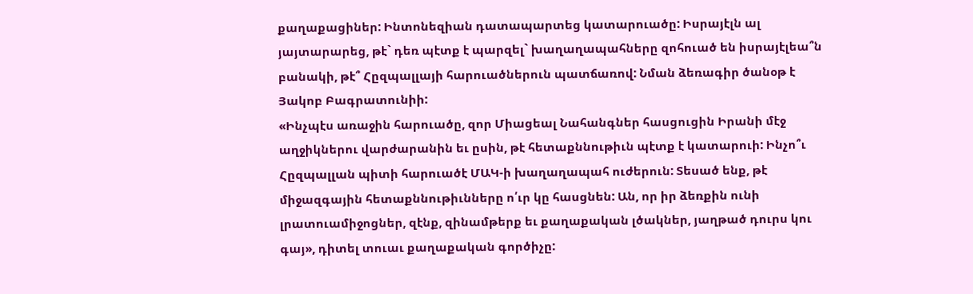քաղաքացիներ: Ինտոնեզիան դատապարտեց կատարուածը: Իսրայէլն ալ յայտարարեց, թէ` դեռ պէտք է պարզել` խաղաղապահները զոհուած են իսրայէլեա՞ն բանակի, թէ՞ Հըզպալլայի հարուածներուն պատճառով: Նման ձեռագիր ծանօթ է Յակոբ Բագրատունիի:
«Ինչպէս առաջին հարուածը, զոր Միացեալ Նահանգներ հասցուցին Իրանի մէջ աղջիկներու վարժարանին եւ ըսին, թէ հետաքննութիւն պէտք է կատարուի: Ինչո՞ւ Հըզպալլան պիտի հարուածէ ՄԱԿ-ի խաղաղապահ ուժերուն: Տեսած ենք, թէ միջազգային հետաքննութիւնները ո՛ւր կը հասցնեն: Ան, որ իր ձեռքին ունի լրատուամիջոցներ, զէնք, զինամթերք եւ քաղաքական լծակներ, յաղթած դուրս կու գայ», դիտել տուաւ քաղաքական գործիչը: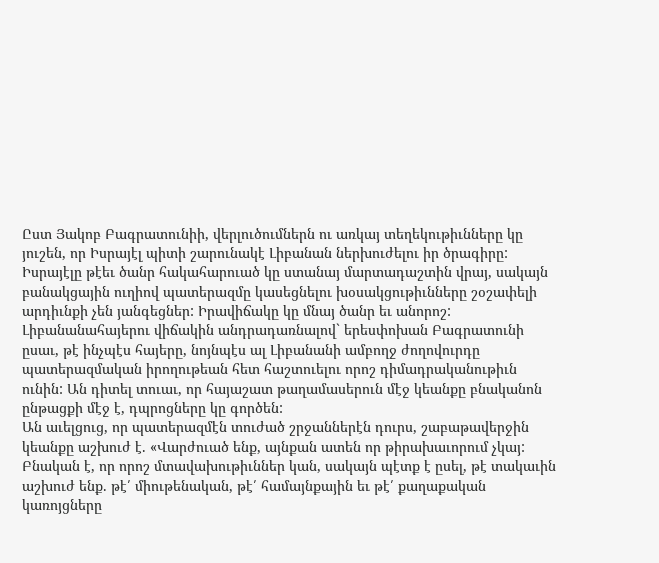Ըստ Յակոբ Բագրատունիի, վերլուծումներն ու առկայ տեղեկութիւնները կը յուշեն, որ Իսրայէլ պիտի շարունակէ Լիբանան ներխուժելու իր ծրագիրը: Իսրայէլը թէեւ ծանր հակահարուած կը ստանայ մարտադաշտին վրայ, սակայն բանակցային ուղիով պատերազմը կասեցնելու խօսակցութիւնները շօշափելի արդիւնքի չեն յանգեցներ: Իրավիճակը կը մնայ ծանր եւ անորոշ:
Լիբանանահայերու վիճակին անդրադառնալով` երեսփոխան Բագրատունի ըսաւ, թէ ինչպէս հայերը, նոյնպէս ալ Լիբանանի ամբողջ ժողովուրդը պատերազմական իրողութեան հետ հաշտուելու որոշ դիմադրականութիւն ունին: Ան դիտել տուաւ, որ հայաշատ թաղամասերուն մէջ կեանքը բնականոն ընթացքի մէջ է, դպրոցները կը գործեն:
Ան աւելցուց, որ պատերազմէն տուժած շրջաններէն դուրս, շաբաթավերջին կեանքը աշխուժ է. «Վարժուած ենք, այնքան ատեն որ թիրախաւորում չկայ: Բնական է, որ որոշ մտավախութիւններ կան, սակայն պէտք է ըսել, թէ տակաւին աշխուժ ենք. թէ՛ միութենական, թէ՛ համայնքային եւ թէ՛ քաղաքական կառոյցները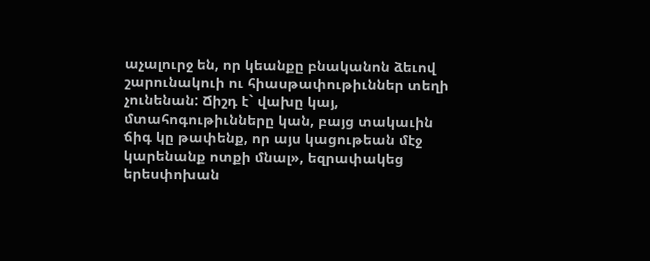աչալուրջ են, որ կեանքը բնականոն ձեւով շարունակուի ու հիասթափութիւններ տեղի չունենան: Ճիշդ է` վախը կայ, մտահոգութիւնները կան, բայց տակաւին ճիգ կը թափենք, որ այս կացութեան մէջ կարենանք ոտքի մնալ», եզրափակեց երեսփոխան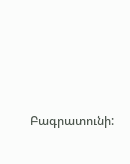Բագրատունի: